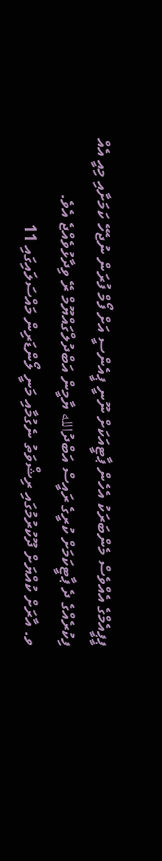ޕީޕީއެމްގެ އެއްވެސް މެންބަރަކު އެހެން ޕާޓީއަކަށް ނޫނީ ޕީއެންސީ އަށް ފޯމް ފުރަން ނުޖެހޭ ކަމަށާއި މިއީ އެއް ފިކުރެއްގެ ދެ ޕާޓީކަމަށް ކުރީގެ ރައީސް އަބްދުالله ޔާމީން އަބްދުލްގައްޔޫމް ރޭ ވިދާޅުވެއްޖެ އެވެ.
ވ. އާރަށް ކުއްޔަށް ދޫކުރުމުގައި ރިޝްވަތު ނެގުމާއި މަނީ ލޯންޑަރިން މައްސަލައިގައި 11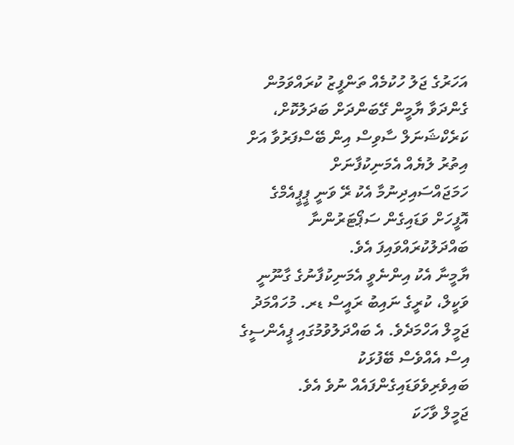އަހަރުގެ ޖަލު ހުކުމެއް ތަންފީޒު ކުރައްވަމުން ގެންދަވާ ޔާމީން ގޭބަންދަށް ބަދަލުކޮށް، ކަރެކްޝަނަލް ސާވިސް އިން ބޭސްފަރުވާ އަށް އިތުރު ލުޔެއް އެމަނިކުފާނަށް ހަމަޖައްސައިދިނުމާ އެކު ރޭ ވަނީ ޕީޕީއެމްގެ އޮފީހަށް ވަޑައިގެން ސަޕޯޓަރުންނާ ބައްދަލުކުރައްވައިފަ އެވެ.
ޔާމީނާ އެކު އިންނެވީ އެމަނިކުފާނުގެ ގާނޫނީ ވަކީލް، ކުރީގެ ނައިބު ރައީސް ޑރ. މުހައްމަދު ޖަމީލް އަހްމަދެވެ. އެ ބައްދަލުވުމުގައި ޕީއެންސީގެ އިސް އެއްވެސް ބޭފުޅަކު ބައިވެރިވެވަޑައިގެންފައެއް ނުވެ އެވެ.
ޖަމީލް ވާހަކަ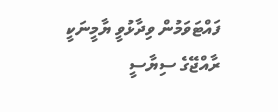ފައްޓަވަމުން ވިދާޅުވީ ޔާމީނަކީ ރާއްޖޭގެ ސިޔާސީ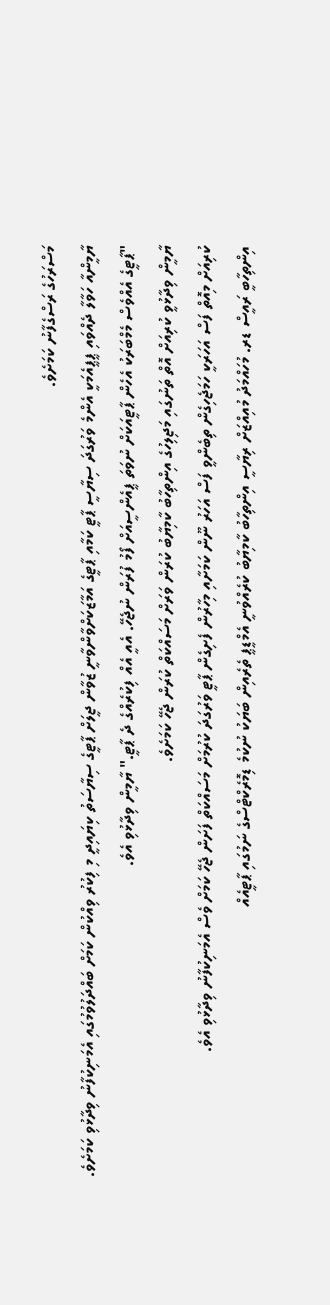މަސްރަހުގެ ރަސްގެފާނު ކަމަށެވެ.
ޔާމީންއާ ހަވާލާ ދެއްވައި ޕީޕީއެމަކީ އެންމެ ވަރުގަދަ ސިޔާސީ ޕާޓީ ކަމާއި ޕާޓީގެ އަމާޒަކަށްވާންވާނީ ޒުވާން ޖީލަށް ޕާޓީގެ ސިޔާސަތު ކިޔައިދީ މި ފިކުރު ވިއްކުން ކަމަށް ބައްދަލުވުމުގައި އެމަނިކުފާނު ވިދާޅުވި ކަމަށެވެ.
"ޕާޓީގެ އެއްވެސް މެމްބަރަކު އެހެން ޕާޓީއަކަށް ނުވަތަ ޕީއެންސީއަށް ފޯމު ފުރަން ނުޖެހޭ. އެއީ އެއް ފިކުރެއްގެ ދެ ޕާޓީ." ޔާމީން ވިދާޅުވި އެވެ.
ޔާމީން ވިދާޅުވީ ކުރިއަށް އޮތް ތަނުގައި މަޖިލިހުގެ އިންތިހާބު ކާމިޔާބު ކުރަން ވަރަށް މަސައްކަތް ކުރަން ޖެހޭ ކަމަށެވެ.
ކުރިއަށް މިއޮތް ފަސް އަހަރަކީ ހަމަޖެހިގެން ތިބެންވީ ފަސް އަހަރު ނޫން ކަމަށާއި މިހާރުން ފެށިގެން ޕާޓީ ވަރުގަދަ ކުރުމަށް މަސައްކަތް ފަށަން ޖެހޭ ކަމަށް ވެސް އެމަނިކުފާނު ވިދާޅުވި އެވެ.
އިންތިހާބީ ރައީސް ޑރ. މުހައްމަދު މުއިއްޒަށް ރިޔާސީ އިންތިހާބު ކާމިޔާބު ކުރެއްވުނީ އެމްޑީޕީ ތެރެއިން ބަޔަކު ނުކުމެ ޑިމޮރެކްޓްސްގެ ނަމުގައި ޕާޓީއެއް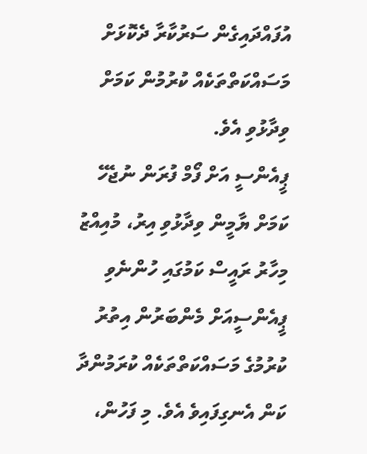އުފައްދައިގެން ސަރުކާރާ ދެކޮޅަށް މަސައްކަތްތަކެއް ކުރުމުން ކަމަށް ވިދާޅުވި އެވެ.
ޕީއެންސީ އަށް ފޯމް ފުރަން ނުޖެހޭ ކަމަށް ޔާމީން ވިދާޅުވި އިރު، މުއިއްޒު މިހާރު ރައީސް ކަމުގައި ހުންނެވި ޕީއެންސީއަށް މެންބަރުން އިތުރު ކުރުމުގެ މަސައްކަތްތަކެއް ކުރަމުންދާ ކަން އެނގިފައިވެ އެވެ. މި ފަހުން،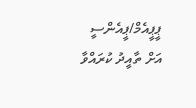ޕީޕީއެމް/ޕީއެންސީ އަށް ތާއީދު ކުރައްވާ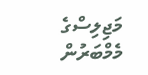މަޖިލިސްގެ މެމްބަރުން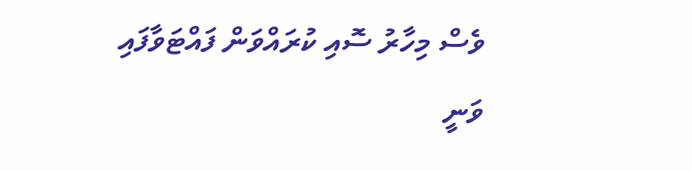ވެސް މިހާރު ސޮއި ކުރައްވަން ފައްޓަވާފައި ވަނީ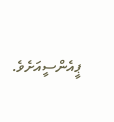ޕީއެންސީއަށެވެ.